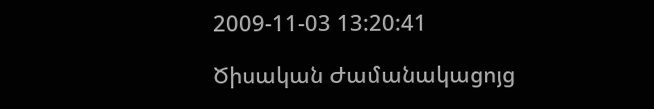2009-11-03 13:20:41

Ծիսական Ժամանակացոյց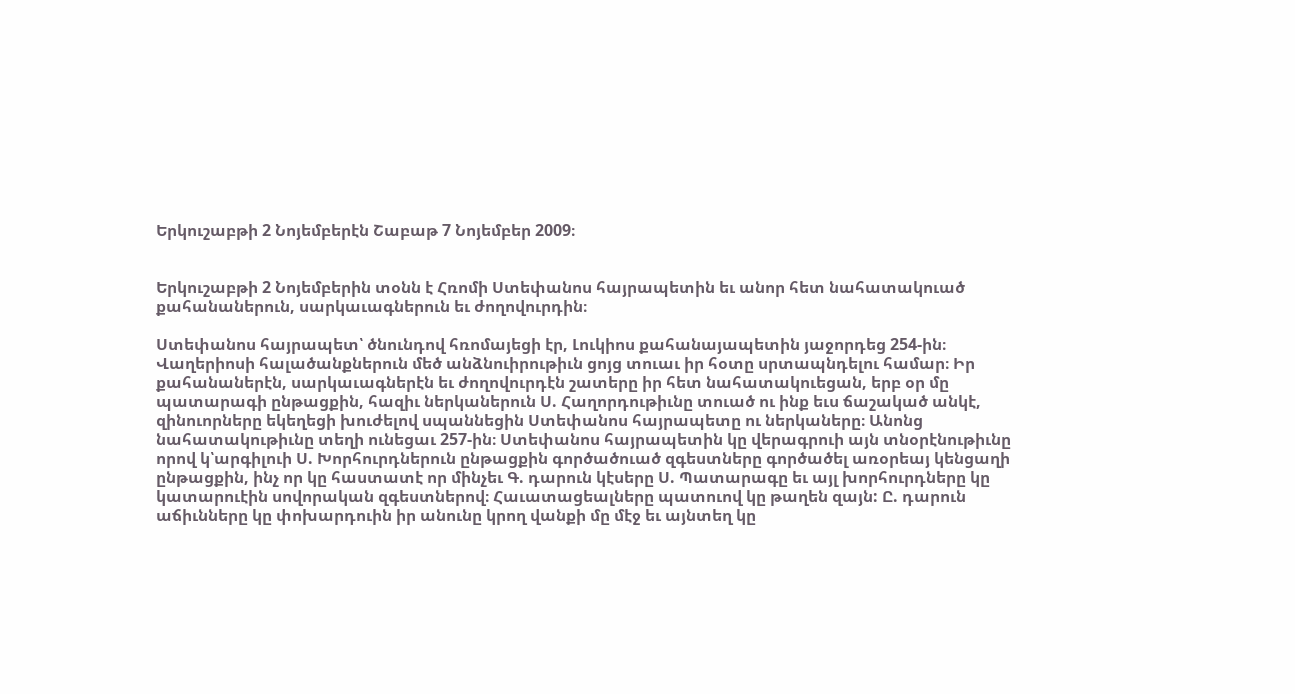Երկուշաբթի 2 Նոյեմբերէն Շաբաթ 7 Նոյեմբեր 2009։


Երկուշաբթի 2 Նոյեմբերին տօնն է Հռոմի Ստեփանոս հայրապետին եւ անոր հետ նահատակուած քահանաներուն, սարկաւագներուն եւ ժողովուրդին։

Ստեփանոս հայրապետ՝ ծնունդով հռոմայեցի էր, Լուկիոս քահանայապետին յաջորդեց 254-ին։ Վաղերիոսի հալածանքներուն մեծ անձնուիրութիւն ցոյց տուաւ իր հօտը սրտապնդելու համար։ Իր քահանաներէն, սարկաւագներէն եւ ժողովուրդէն շատերը իր հետ նահատակուեցան, երբ օր մը պատարագի ընթացքին, հազիւ ներկաներուն Ս. Հաղորդութիւնը տուած ու ինք եւս ճաշակած անկէ, զինուորները եկեղեցի խուժելով սպաննեցին Ստեփանոս հայրապետը ու ներկաները։ Անոնց նահատակութիւնը տեղի ունեցաւ 257-ին։ Ստեփանոս հայրապետին կը վերագրուի այն տնօրէնութիւնը որով կ՝արգիլուի Ս. Խորհուրդներուն ընթացքին գործածուած զգեստները գործածել առօրեայ կենցաղի ընթացքին, ինչ որ կը հաստատէ որ մինչեւ Գ. դարուն կէսերը Ս. Պատարագը եւ այլ խորհուրդները կը կատարուէին սովորական զգեստներով։ Հաւատացեալները պատուով կը թաղեն զայն: Ը. դարուն աճիւնները կը փոխարդուին իր անունը կրող վանքի մը մէջ եւ այնտեղ կը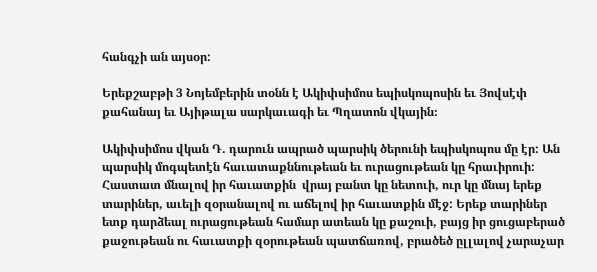հանգչի ան այսօր:

Երեքշաբթի 3 Նոյեմբերին տօնն է Ակիփսիմոս եպիսկոպոսին եւ Յովսէփ քահանայ եւ Այիթալա սարկաւագի եւ Պղատոն վկային։

Ակիփսիմոս վկան Դ. դարուն ապրած պարսիկ ծերունի եպիսկոպոս մը էր: Ան պարսիկ մոգպետէն հաւատաքննութեան եւ ուրացութեան կը հրաւիրուի: Հաստատ մնալով իր հաւատքին  վրայ բանտ կը նետուի, ուր կը մնայ երեք տարիներ, աւելի զօրանալով ու աճելով իր հաւատքին մէջ: Երեք տարիներ ետք դարձեալ ուրացութեան համար ատեան կը քաշուի, բայց իր ցուցաբերած քաջութեան ու հաւատքի զօրութեան պատճառով, բրածեծ ըլլալով չարաչար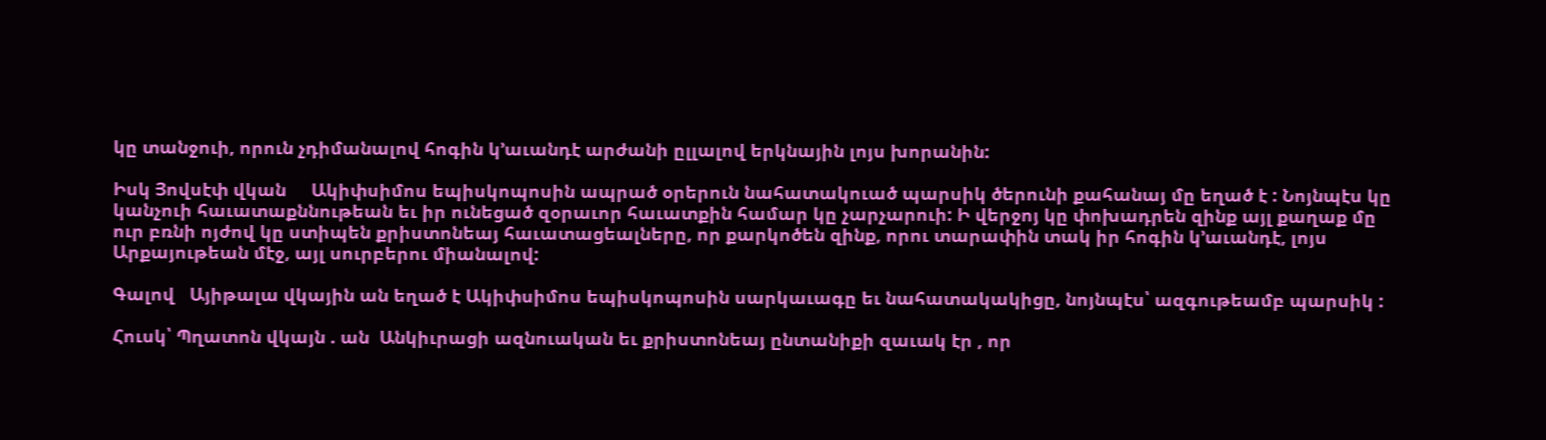կը տանջուի, որուն չդիմանալով հոգին կ’աւանդէ արժանի ըլլալով երկնային լոյս խորանին:

Իսկ Յովսէփ վկան     Ակիփսիմոս եպիսկոպոսին ապրած օրերուն նահատակուած պարսիկ ծերունի քահանայ մը եղած է : Նոյնպէս կը կանչուի հաւատաքննութեան եւ իր ունեցած զօրաւոր հաւատքին համար կը չարչարուի: Ի վերջոյ կը փոխադրեն զինք այլ քաղաք մը ուր բռնի ոյժով կը ստիպեն քրիստոնեայ հաւատացեալները, որ քարկոծեն զինք, որու տարափին տակ իր հոգին կ’աւանդէ, լոյս Արքայութեան մէջ, այլ սուրբերու միանալով:

Գալով   Այիթալա վկային ան եղած է Ակիփսիմոս եպիսկոպոսին սարկաւագը եւ նահատակակիցը, նոյնպէս՝ ազգութեամբ պարսիկ :

Հուսկ՝ Պղատոն վկայն . ան  Անկիւրացի ազնուական եւ քրիստոնեայ ընտանիքի զաւակ էր , որ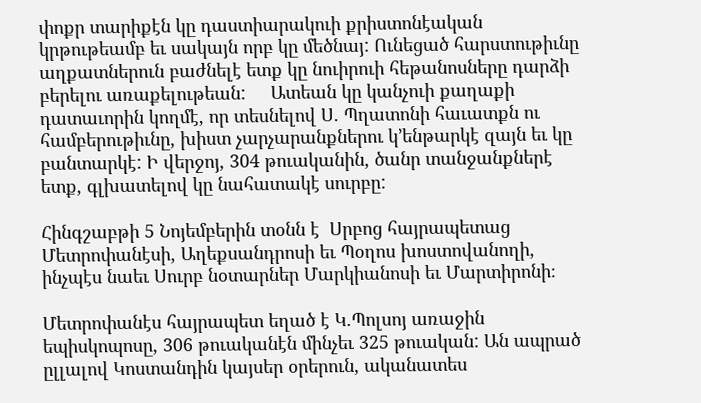փոքր տարիքէն կը դաստիարակուի քրիստոնէական կրթութեամբ եւ սակայն որբ կը մեծնայ: Ունեցած հարստութիւնը աղքատներուն բաժնելէ ետք կը նուիրուի հեթանոսները դարձի բերելու առաքելութեան:     Ատեան կը կանչուի քաղաքի դատաւորին կողմէ, որ տեսնելով Ս. Պղատոնի հաւատքն ու համբերութիւնը, խիստ չարչարանքներու կ’ենթարկէ զայն եւ կը բանտարկէ: Ի վերջոյ, 304 թուականին, ծանր տանջանքներէ ետք, գլխատելով կը նահատակէ սուրբը:

Հինգշաբթի 5 Նոյեմբերին տօնն է  Սրբոց հայրապետաց Մետրոփանէսի, Աղեքսանդրոսի եւ Պօղոս խոստովանողի, ինչպէս նաեւ Սուրբ նօտարներ Մարկիանոսի եւ Մարտիրոնի։

Մետրոփանէս հայրապետ եղած է Կ.Պոլսոյ առաջին եպիսկոպոսը, 306 թուականէն մինչեւ 325 թուական: Ան ապրած ըլլալով Կոստանդին կայսեր օրերուն, ականատես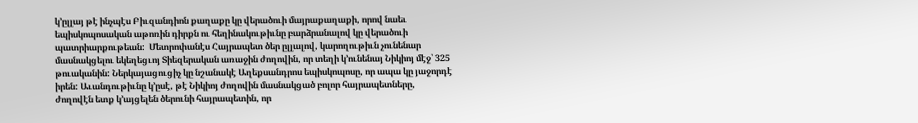կ’ըլլայ թէ ինչպէս Բիւզանդիոն քաղաքը կը վերածուի մայրաքաղաքի, որով նաեւ եպիսկոպոսական աթոռին դիրքն ու հեղինակութիւնը բարձրանալով կը վերածուի պատրիարքութեան:  Մետրոփանէս Հայրապետ ծեր ըլլալով, կարողութիւն չունենար մասնակցելու եկեղեցւոյ Տիեզերական առաջին ժողովին, որ տեղի կ’ունենայ Նիկիոյ մէջ՝ 325 թուականին: Ներկայացուցիչ կը նշանակէ Աղեքսանդրոս եպիսկոպոսը, որ ապա կը յաջորդէ իրեն: Աւանդութիւնը կ’ըսէ, թէ Նիկիոյ ժողովին մասնակցած բոլոր հայրապետները, ժողովէն ետք կ’այցելեն ծերունի հայրապետին, որ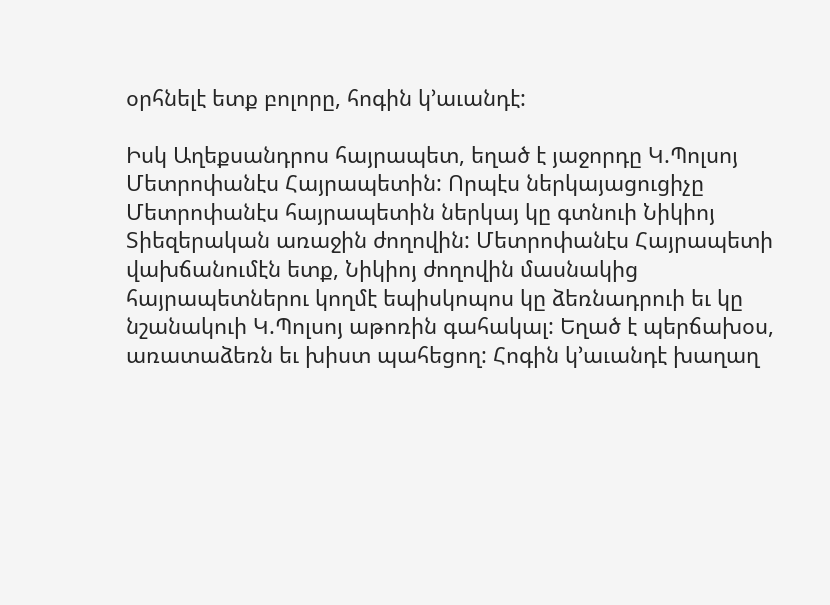օրհնելէ ետք բոլորը, հոգին կ’աւանդէ:

Իսկ Աղեքսանդրոս հայրապետ, եղած է յաջորդը Կ.Պոլսոյ Մետրոփանէս Հայրապետին: Որպէս ներկայացուցիչը Մետրոփանէս հայրապետին ներկայ կը գտնուի Նիկիոյ Տիեզերական առաջին ժողովին: Մետրոփանէս Հայրապետի վախճանումէն ետք, Նիկիոյ ժողովին մասնակից հայրապետներու կողմէ եպիսկոպոս կը ձեռնադրուի եւ կը նշանակուի Կ.Պոլսոյ աթոռին գահակալ: Եղած է պերճախօս, առատաձեռն եւ խիստ պահեցող: Հոգին կ’աւանդէ խաղաղ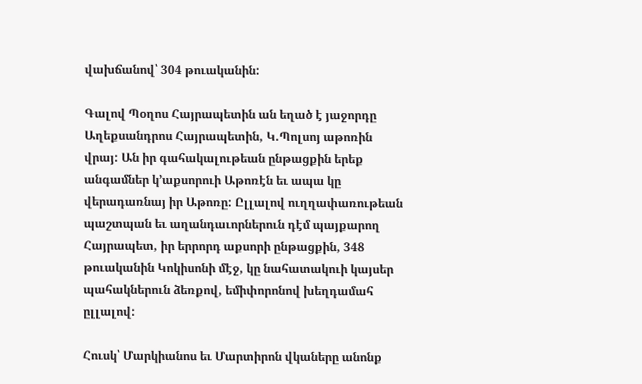վախճանով՝ 304 թուականին:

Գալով Պօղոս Հայրապետին ան եղած է յաջորդը Աղեքսանդրոս Հայրապետին, Կ.Պոլսոյ աթոռին վրայ: Ան իր գահակալութեան ընթացքին երեք անգամներ կ’աքսորուի Աթոռէն եւ ապա կը վերադառնայ իր Աթոռը: Ըլլալով ուղղափառութեան պաշտպան եւ աղանդաւորներուն դէմ պայքարող Հայրապետ, իր երրորդ աքսորի ընթացքին, 348 թուականին Կոկիսոնի մէջ, կը նահատակուի կայսեր պահակներուն ձեռքով, եմիփորոնով խեղդամահ ըլլալով:

Հուսկ՝ Մարկիանոս եւ Մարտիրոն վկաները անոնք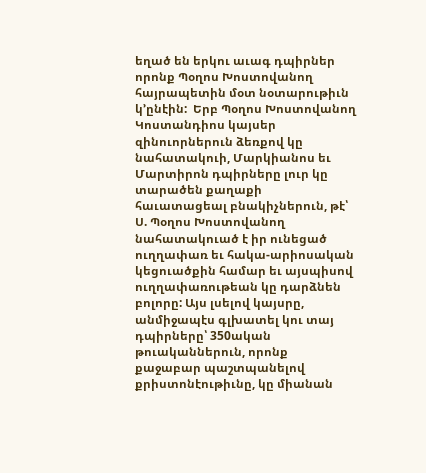եղած են երկու աւագ դպիրներ որոնք Պօղոս Խոստովանող հայրապետին մօտ նօտարութիւն կ’ընէին:  Երբ Պօղոս Խոստովանող Կոստանդիոս կայսեր զինուորներուն ձեռքով կը նահատակուի, Մարկիանոս եւ Մարտիրոն դպիրները լուր կը տարածեն քաղաքի հաւատացեալ բնակիչներուն, թէ՝ Ս. Պօղոս Խոստովանող նահատակուած է իր ունեցած ուղղափառ եւ հակա-արիոսական կեցուածքին համար եւ այսպիսով ուղղափառութեան կը դարձնեն բոլորը: Այս լսելով կայսրը, անմիջապէս գլխատել կու տայ դպիրները՝ 350ական թուականներուն, որոնք քաջաբար պաշտպանելով քրիստոնէութիւնը, կը միանան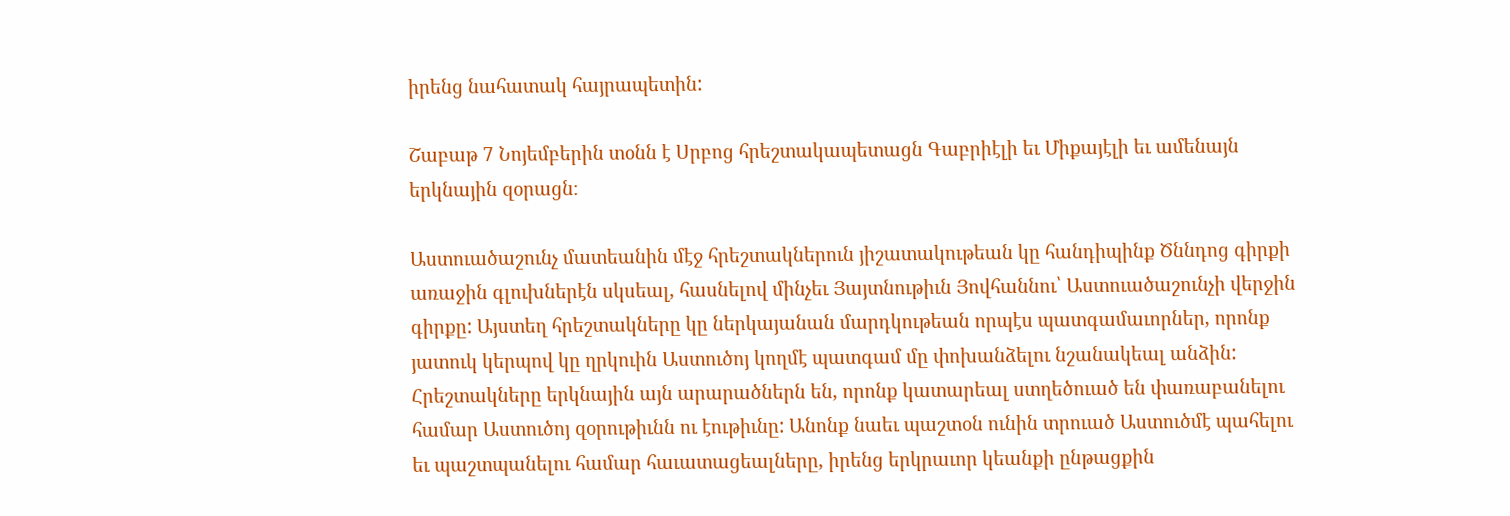իրենց նահատակ հայրապետին:

Շաբաթ 7 Նոյեմբերին տօնն է Սրբոց հրեշտակապետացն Գաբրիէլի եւ Միքայէլի եւ ամենայն երկնային զօրացն։

Աստուածաշունչ մատեանին մէջ հրեշտակներուն յիշատակութեան կը հանդիպինք Ծննդոց գիրքի առաջին գլուխներէն սկսեալ, հասնելով մինչեւ Յայտնութիւն Յովհաննու՝ Աստուածաշունչի վերջին գիրքը: Այստեղ հրեշտակները կը ներկայանան մարդկութեան որպէս պատգամաւորներ, որոնք յատուկ կերպով կը ղրկուին Աստուծոյ կողմէ պատգամ մը փոխանձելու նշանակեալ անձին: Հրեշտակները երկնային այն արարածներն են, որոնք կատարեալ ստղեծուած են փառաբանելու համար Աստուծոյ զօրութիւնն ու էութիւնը: Անոնք նաեւ պաշտօն ունին տրուած Աստուծմէ պահելու եւ պաշտպանելու համար հաւատացեալները, իրենց երկրաւոր կեանքի ընթացքին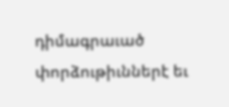դիմագրաւած փորձութիւններէ եւ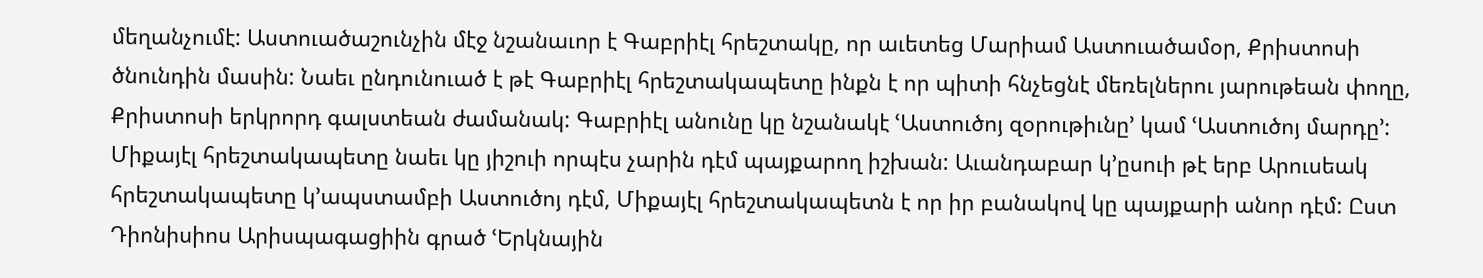մեղանչումէ: Աստուածաշունչին մէջ նշանաւոր է Գաբրիէլ հրեշտակը, որ աւետեց Մարիամ Աստուածամօր, Քրիստոսի ծնունդին մասին: Նաեւ ընդունուած է թէ Գաբրիէլ հրեշտակապետը ինքն է որ պիտի հնչեցնէ մեռելներու յարութեան փողը, Քրիստոսի երկրորդ գալստեան ժամանակ: Գաբրիէլ անունը կը նշանակէ ՙԱստուծոյ զօրութիւնը՚ կամ ՙԱստուծոյ մարդը՚: Միքայէլ հրեշտակապետը նաեւ կը յիշուի որպէս չարին դէմ պայքարող իշխան: Աւանդաբար կ’ըսուի թէ երբ Արուսեակ հրեշտակապետը կ’ապստամբի Աստուծոյ դէմ, Միքայէլ հրեշտակապետն է որ իր բանակով կը պայքարի անոր դէմ: Ըստ Դիոնիսիոս Արիսպագացիին գրած ՙԵրկնային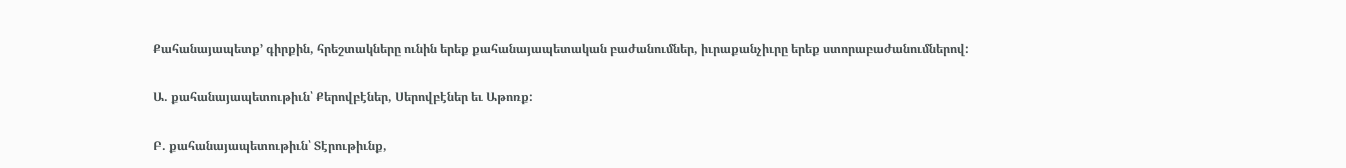Քահանայապետք՚ գիրքին, հրեշտակները ունին երեք քահանայապետական բաժանումներ, իւրաքանչիւրը երեք ստորաբաժանումներով:

Ա. քահանայապետութիւն՝ Քերովբէներ, Սերովբէներ եւ Աթոռք:

Բ. քահանայապետութիւն՝ Տէրութիւնք,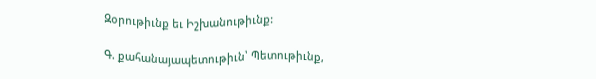Զօրութիւնք եւ Իշխանութիւնք:

Գ. քահանայապետութիւն՝ Պետութիւնք,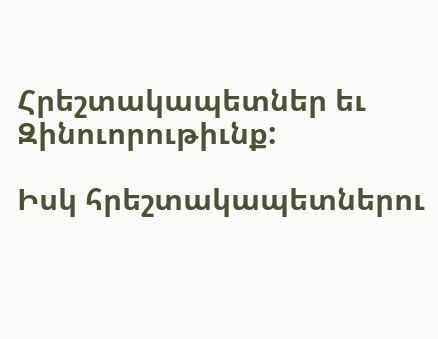Հրեշտակապետներ եւ Զինուորութիւնք:

Իսկ հրեշտակապետներու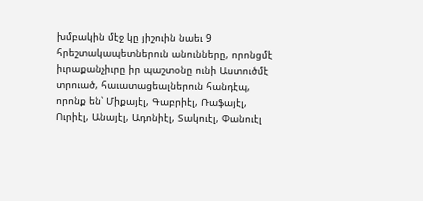խմբակին մէջ կը յիշուին նաեւ 9 հրեշտակապետներուն անունները, որոնցմէ իւրաքանչիւրը իր պաշտօնը ունի Աստուծմէ տրուած, հաւատացեալներուն հանդէպ, որոնք են՝ Միքայէլ, Գաբրիէլ, Ռաֆայէլ, Ուրիէլ, Անայէլ, Ադոնիէլ, Տակուէլ, Փանուէլ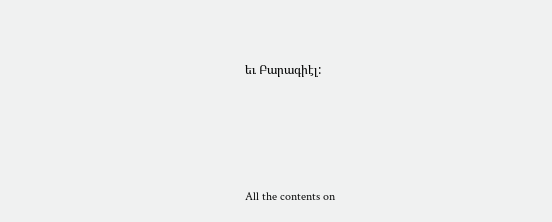եւ Բարագիէլ:








All the contents on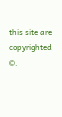this site are copyrighted ©.